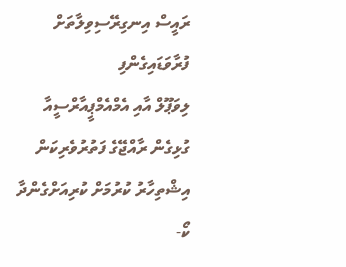ރައީސް އިނގިރޭސިވިލާތަށް ފުރާވަޑައިގެންފި
ލިވަޕޫލް އާއި އެމްއެމްޕީއާރްސީއާ ގުޅިގެން ރާއްޖޭގެ ފަތުރުވެރިކަން އިޝްތިހާރު ކުރުމަށް ކުރިއަށްގެންދާ ކޯ-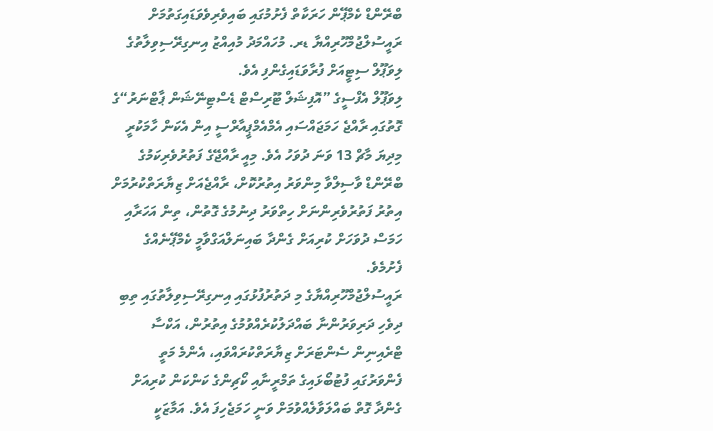ބްރޭންޑް ކެމްޕޭން ހަރަކާތް ފެށުމުގައި ބައިވެރިވެވަޑައިގަތުމަށް ރައީސުލްޖުމްހޫރިއްޔާ ޑރ. މުހައްމަދު މުއިއްޒު އިނގިރޭސިވިލާތުގެ ލިވަޕޫލް ސިޓީއަށް ފުރާވަޑައިގެންފި އެވެ.
ލިވަޕޫލް އެފްސީގެ ”އޮފިޝަލް ޓޫރިސްޓް ޑެސްޓިނޭޝަން ޕާޓްނަރު“ގެ ގޮތުގައި ރާއްޖެ ހަމަޖައްސައި އެމްއެމްޕީއާރްސީ އިން އެކަން ހާމަކުރީ މިދިޔަ މާޗް 13 ވަނަ ދުވަހު އެވެ. މިއީ ރާއްޖޭގެ ފަތުރުވެރިކަމުގެ ބްރޭންޑް ވާސިލްވާ މިންވަރު އިތުރުކޮށް، ރާއްޖެއަށް ޒިޔާރަތްކުރުމަށް އިތުރު ފަތުރުވެރިންނަށް ހިތްވަރު ދިނުމުގެ ގޮތުން، ތިން އަހަރާއި ހަމަސް ދުވަހަށް ކުރިއަށް ގެންދާ ބައިނަލްއަގްވާމީ ކެމްޕޭނެއްގެ ފެށުމެވެ.
ރައީސުލްޖުމްހޫރިއްޔާގެ މި ދަތުރުފުޅުގައި އިނގިރޭސިވިލާތުގައި ތިބި ދިވެހި ދަރިވަރުންނާ ބައްދަލުކުރެއްވުމުގެ އިތުރުން، އަކްސާ ޓްރެއިނިން ސެންޓަރަށް ޒިޔާރަތްކުރައްވައި، އެންމެ މަތީ ފެންވަރުގައި ފުޓުބޯޅައިގެ ތަމްރީނާއި ކޯޗިންގެ ކަންކަން ކުރިއަށް ގެންދާ ގޮތް ބައްލަވާލެއްވުމަށް ވަނީ ހަމަޖެހިފަ އެވެ. އަމާޒަކީ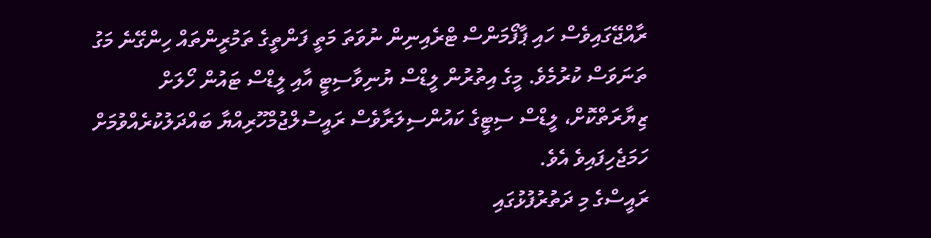ރާއްޖޭގައިވެސް ހައި ޕާފޯމަންސް ޓްރެއިނިން ނުވަތަ މަތީ ފަންތީގެ ތަމުރީންތައް ހިންގޭނެ މަގު ތަނަވަސް ކުރުމެވެ. މީގެ އިތުރުން ލީޑްސް ޔުނިވާސިޓީ އާއި ލީޑްސް ޓައުން ހޯލަށް ޒިޔާރަތްކޮށް، ލީޑްސް ސިޓީގެ ކައުންސިލަރާވެސް ރައީސުލްޖުމްހޫރިއްޔާ ބައްދަލުކުރެއްވުމަށް ހަމަޖެހިފައިވެ އެވެ.
ރައީސްގެ މި ދަތުރުފުޅުގައި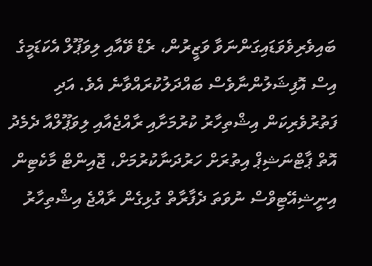ބައިވެރިވެވަޑައިގަންނަވާ ވަޒީރުން، ރެޑް ވޭއާއި ލިވަޕޫލް އެކަޑަމީގެ އިސް އޮފިޝަލުންނާވެސް ބައްދަލުކުރައްވާނެ އެވެ. އަދި ފަތުރުވެރިކަން އިޝްތިހާރު ކުރުމަށާއި ރާއްޖެއާއި ލިވަޕޫލްއާ ދެމެދު އޮތް ޕާޓްނަޝިޕް އިތުރަށް ހަރުދަނާކުރުމަށް، ޖޮއިންޓް މާކެޓިން އިނީޝިއޭޓިވްސް ނުވަތަ ދެފާރާތް ގުޅިގެން ރާއްޖެ އިޝްތިހާރު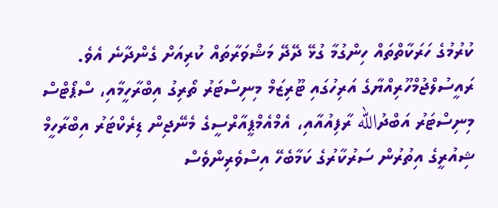ކުރުމުގެ ހަރަކާތްތައް ހިންގުމާ ގުޅޭ ދޭދޭ މަޝްވަރާތައް ކުރިއަށް ގެންދާނެ އެވެ.
ރައީސުލްޖުމްހޫރިއްޔާގެ އަރިހުގައި ޓޫރިޒަމް މިނިސްޓަރު ތޯރިގު އިބްރާހީމާއި، ސްޕޯޓްސް މިނިސްޓަރު އަބްދުالله ރާފިއުއާއި، އެމްއެމްޕީއާރްސީގެ މެނޭޖިން ޑިރެކްޓަރު އިބްރާހީމް ޝިއުރީގެ އިތުރުން ސަރުކާރުގެ ކަމާބެހޭ އިސްވެރިންވެސް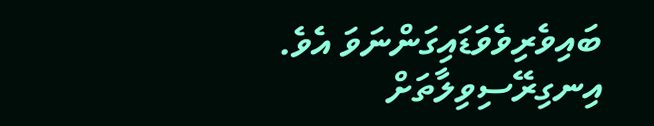ބައިވެރިވެވަޑައިގަންނަވަ އެވެ.
އިނގިރޭސިވިލާތަށް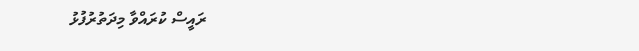ރައީސް ކުރައްވާ މިދަތުރުފުޅު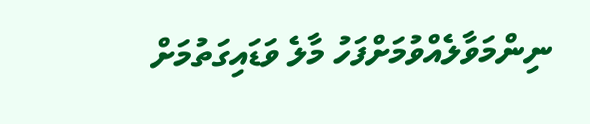ނިންމަވާލެއްވުމަށްފަހު މާލެ ވަޑައިގަތުމަށް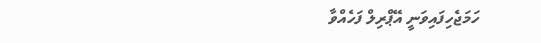ހަމަޖެހިފައިވަނީ އޭޕްރިލް ފަހެއްވާ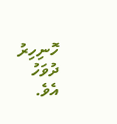ހޮނިހިރު ދުވަހު އެވެ.